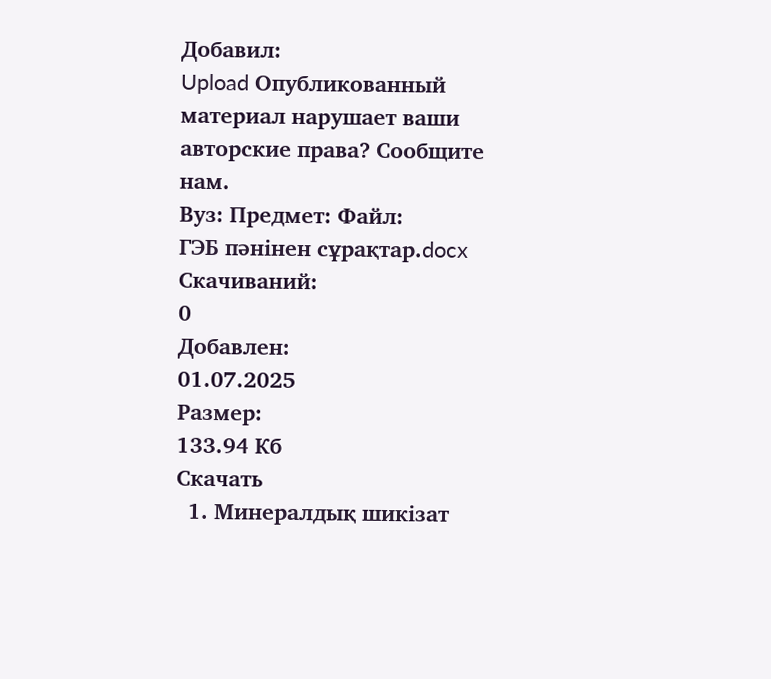Добавил:
Upload Опубликованный материал нарушает ваши авторские права? Сообщите нам.
Вуз: Предмет: Файл:
ГЭБ пәнінен сұрақтар.docx
Скачиваний:
0
Добавлен:
01.07.2025
Размер:
133.94 Кб
Скачать
  1. Минералдық шикізат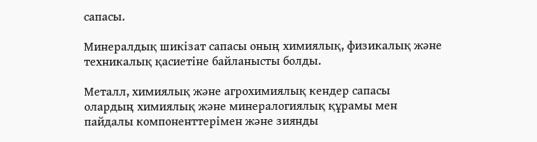сапасы.

Минералдық шикізат сапасы оның химиялық, физикалық және техникалық қасиетіне байланысты болды.

Металл, химиялық және агрохимиялық кендер сапасы олардың химиялық және минералогиялық құрамы мен пайдалы компоненттерімен және зиянды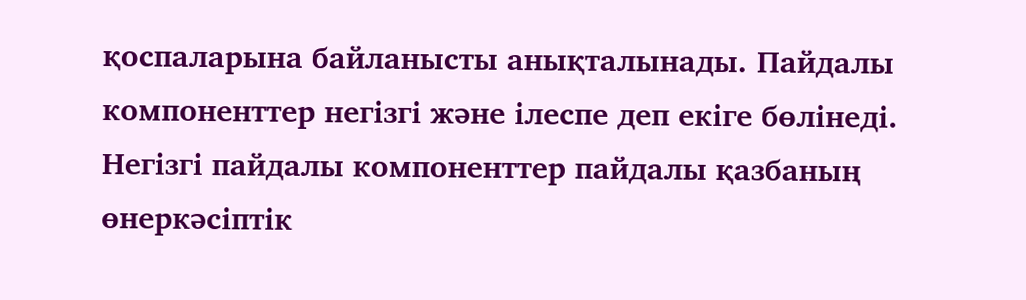қоспаларына байланысты анықталынады. Пайдалы компоненттер негізгі және ілеспе деп екіге бөлінеді. Негізгі пайдалы компоненттер пайдалы қазбаның өнеркәсіптік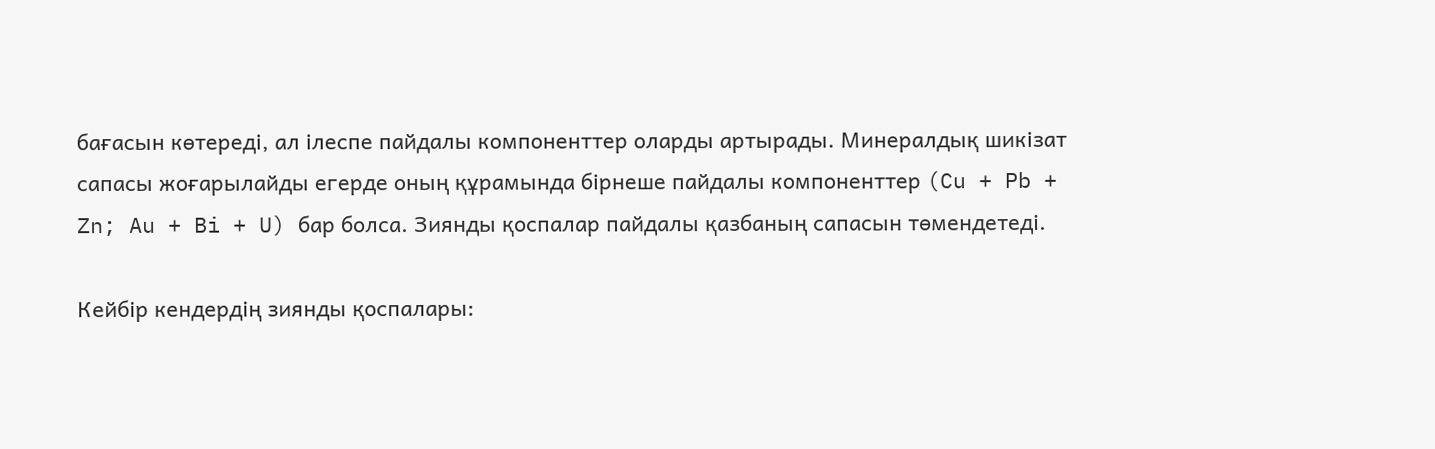бағасын көтереді, ал ілеспе пайдалы компоненттер оларды артырады. Минералдық шикізат сапасы жоғарылайды егерде оның құрамында бірнеше пайдалы компоненттер (Cu + Pb + Zn; Au + Bi + U) бар болса. Зиянды қоспалар пайдалы қазбаның сапасын төмендетеді.

Кейбір кендердің зиянды қоспалары: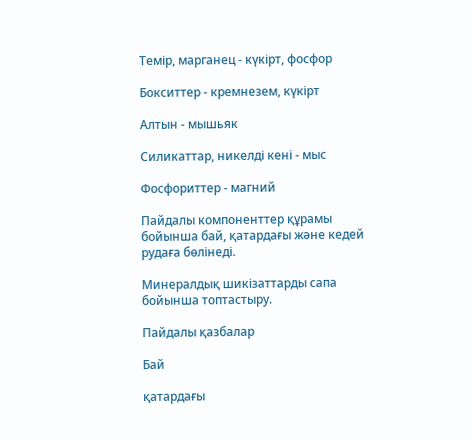Темір, марганец - күкірт, фосфор

Бокситтер - кремнезем, күкірт

Алтын - мышьяк

Силикаттар, никелді кені - мыс

Фосфориттер - магний

Пайдалы компоненттер құрамы бойынша бай, қатардағы және кедей рудаға бөлінеді.

Минералдық шикізаттарды сапа бойынша топтастыру.

Пайдалы қазбалар

Бай

қатардағы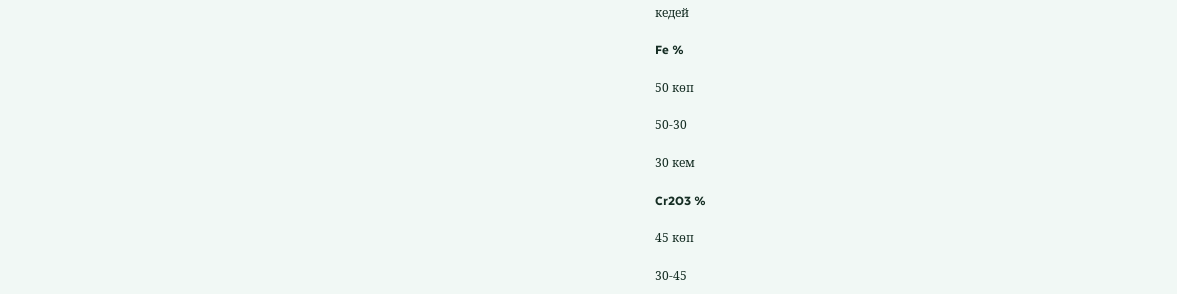кедей

Fe %

50 көп

50-30

30 кем

Cr2O3 %

45 көп

30-45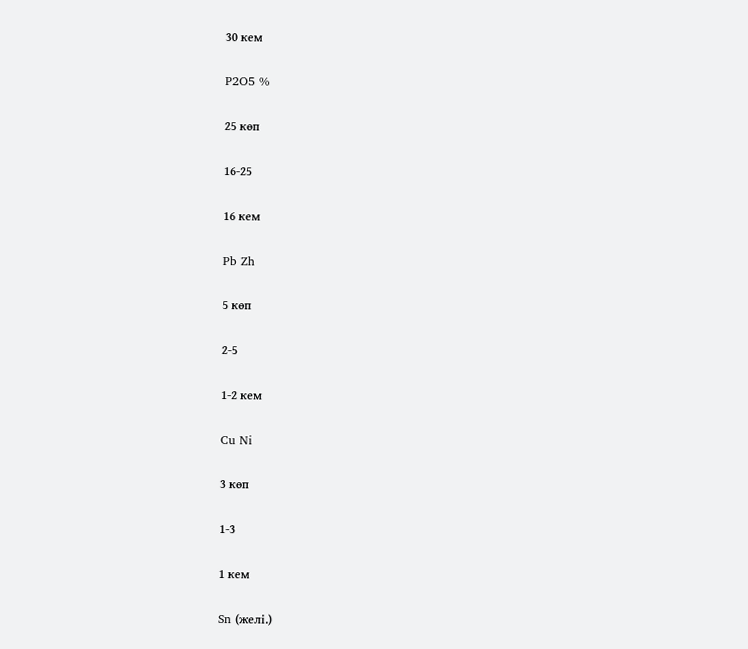30 кем

P2O5 %

25 көп

16-25

16 кем

Pb Zh

5 көп

2-5

1-2 кем

Cu Ni

3 көп

1-3

1 кем

Sn (желі.)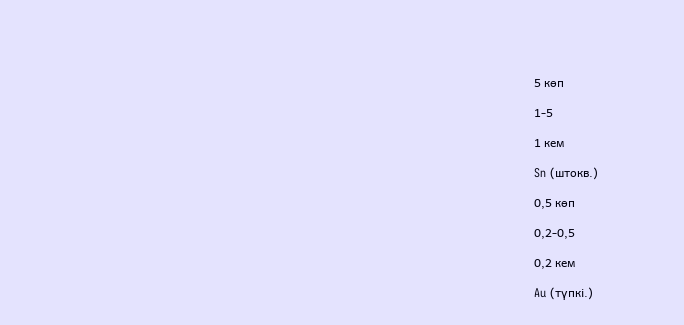5 көп

1-5

1 кем

Sn (штокв.)

0,5 көп

0,2-0,5

0,2 кем

Au (түпкі.)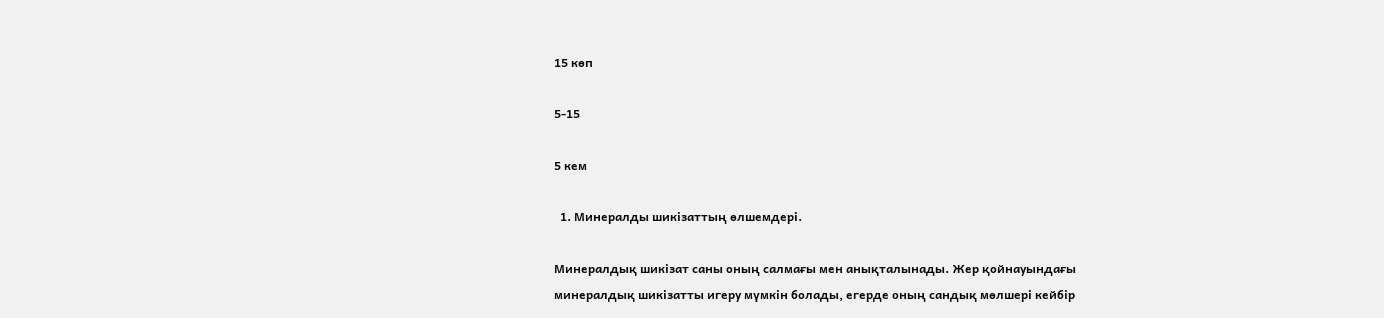15 көп

5-15

5 кем

  1. Минералды шикізаттың өлшемдері.

Минералдық шикізат саны оның салмағы мен анықталынады. Жер қойнауындағы минералдық шикізатты игеру мүмкін болады, егерде оның сандық мөлшері кейбір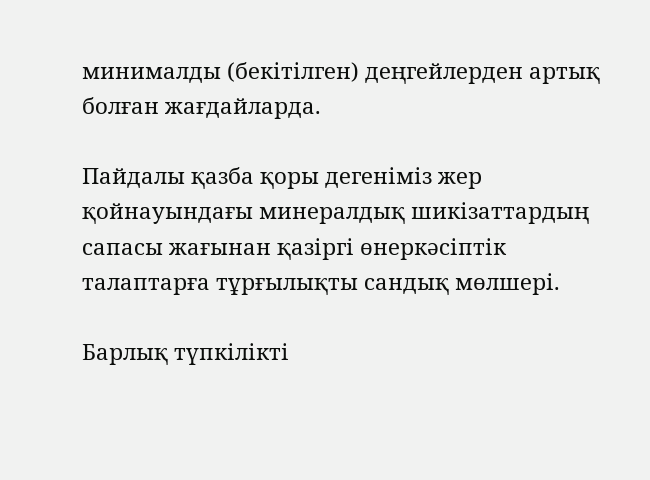минималды (бекітілген) деңгейлерден артық болған жағдайларда.

Пайдалы қазба қоры дегеніміз жер қойнауындағы минералдық шикізаттардың сапасы жағынан қазіргі өнеркәсіптік талаптарға тұрғылықты сандық мөлшері.

Барлық түпкілікті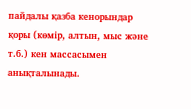пайдалы қазба кенорындар қоры (көмір, алтын, мыс және т.б.) кен массасымен анықталынады.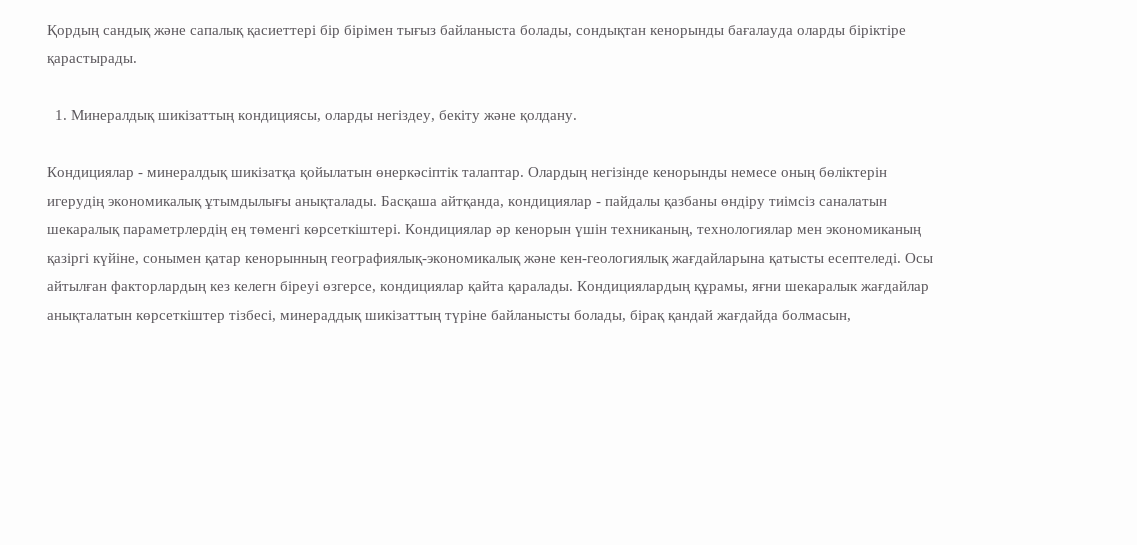Қордың сандық және сапалық қасиеттері бір бірімен тығыз байланыста болады, сондықтан кенорынды бағалауда оларды біріктіре қарастырады.

  1. Минералдық шикізаттың кондициясы, оларды негіздеу, бекіту және қолдану.

Кондициялар - минералдық шикізатқа қойылатын өнеркәсіптік талаптар. Олардың негізінде кенорынды немесе оның бөліктерін игерудің экономикалық ұтымдылығы анықталады. Басқаша айтқанда, кондициялар - пайдалы қазбаны өндіру тиімсіз саналатын шекаралық параметрлердің ең төменгі көрсеткіштері. Кондициялар әр кенорын үшін техниканың, технологиялар мен экономиканың қазіргі күйіне, сонымен қатар кенорынның географиялық-экономикалық және кен-геологиялық жағдайларына қатысты есептеледі. Осы айтылған факторлардың кез келегн біреуі өзгерсе, кондициялар қайта қаралады. Кондициялардың құрамы, яғни шекаралык жағдайлар анықталатын көрсеткіштер тізбесі, минераддық шикізаттың түріне байланысты болады, бірақ қандай жағдайда болмасын,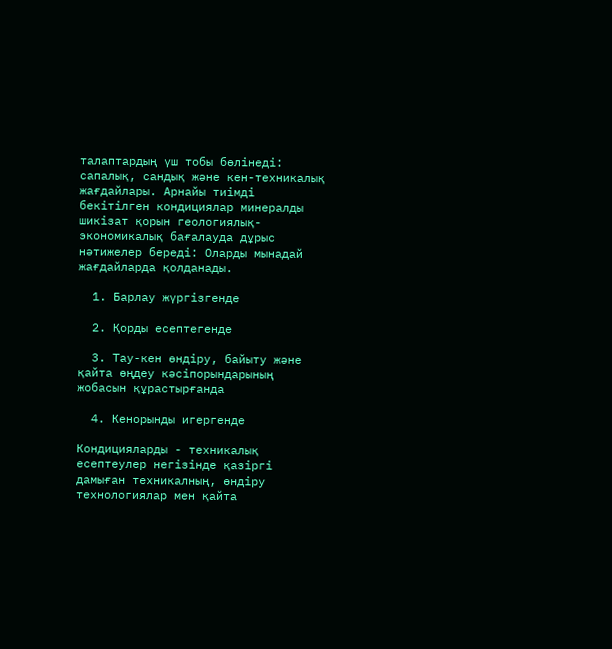талаптардың үш тобы бөлінеді: сапалық, сандық және кен-техникалық жағдайлары. Арнайы тиімді бекітілген кондициялар минералды шикізат қорын геологиялық-экономикалық бағалауда дұрыс нәтижелер береді: Оларды мынадай жағдайларда қолданады.

  1. Барлау жүргізгенде

  2. Қорды есептегенде

  3. Тау-кен өндіру, байыту және қайта өңдеу кәсіпорындарының жобасын құрастырғанда

  4. Кенорынды игергенде

Кондицияларды - техникалық есептеулер негізінде қазіргі дамыған техникалның, өндіру технологиялар мен қайта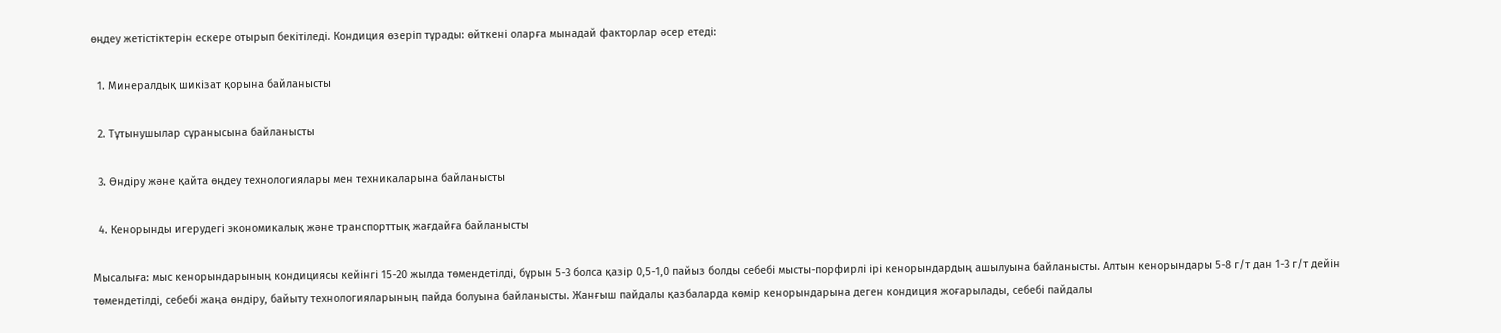өңдеу жетістіктерін ескере отырып бекітіледі. Кондиция өзеріп тұрады: өйткені оларға мынадай факторлар әсер етеді:

  1. Минералдық шикізат қорына байланысты

  2. Тұтынушылар сұранысына байланысты

  3. Өндіру және қайта өңдеу технологиялары мен техникаларына байланысты

  4. Кенорынды игерудегі экономикалық және транспорттық жағдайға байланысты

Мысалыға: мыс кенорындарының кондициясы кейінгі 15-20 жылда төмендетілді, бұрын 5-3 болса қазір 0,5-1,0 пайыз болды себебі мысты-порфирлі ірі кенорындардың ашылуына байланысты. Алтын кенорындары 5-8 г/т дан 1-3 г/т дейін төмендетілді, себебі жаңа өндіру, байыту технологияларының пайда болуына байланысты. Жанғыш пайдалы қазбаларда көмір кенорындарына деген кондиция жоғарылады, себебі пайдалы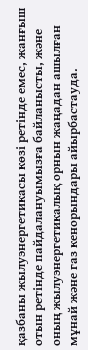қазбаны жылуэнергетикасы көзі ретінде емес, жанғыш отын ретінде пайдалануымызға байланысты, және оның жылуэнергетикалық орнын жаңадан ашылған мұнай және газ кенорындары айырбастауда.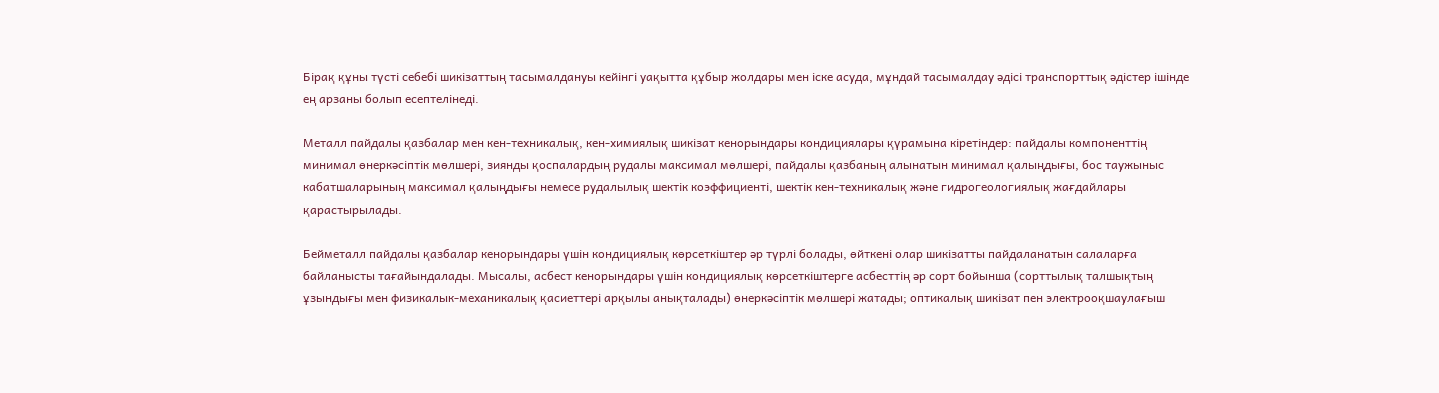Бірақ құны түсті себебі шикізаттың тасымалдануы кейінгі уақытта құбыр жолдары мен іске асуда, мұндай тасымалдау әдісі транспорттық әдістер ішінде ең арзаны болып есептелінеді.

Металл пайдалы қазбалар мен кен-техникалық, кен-химиялық шикізат кенорындары кондициялары қүрамына кіретіндер: пайдалы компоненттің минимал өнеркәсіптік мөлшері, зиянды қоспалардың рудалы максимал мөлшері, пайдалы қазбаның алынатын минимал қалыңдығы, бос таужыныс кабатшаларының максимал қалыңдығы немесе рудалылық шектік коэффициенті, шектік кен-техникалық және гидрогеологиялық жағдайлары қарастырылады.

Бейметалл пайдалы қазбалар кенорындары үшін кондициялық көрсеткіштер әр түрлі болады, өйткені олар шикізатты пайдаланатын салаларға байланысты тағайындалады. Мысалы, асбест кенорындары үшін кондициялық көрсеткіштерге асбесттің әр сорт бойынша (сорттылық талшықтың ұзындығы мен физикалык-механикалық қасиеттері арқылы анықталады) өнеркәсіптік мөлшері жатады; оптикалық шикізат пен электрооқшаулағыш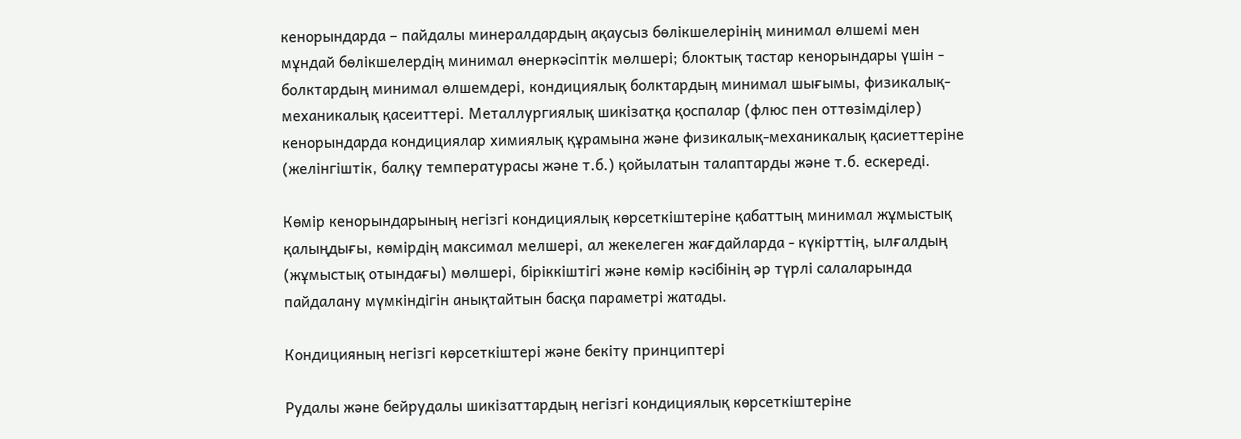кенорындарда – пайдалы минералдардың ақаусыз бөлікшелерінің минимал өлшемі мен мұндай бөлікшелердің минимал өнеркәсіптік мөлшері; блоктық тастар кенорындары үшін - болктардың минимал өлшемдері, кондициялық болктардың минимал шығымы, физикалық-механикалық қасеиттері. Металлургиялық шикізатқа қоспалар (флюс пен оттөзімділер) кенорындарда кондициялар химиялық құрамына және физикалық-механикалық қасиеттеріне (желінгіштік, балқу температурасы және т.б.) қойылатын талаптарды және т.б. ескереді.

Көмір кенорындарының негізгі кондициялық көрсеткіштеріне қабаттың минимал жұмыстық қалыңдығы, көмірдің максимал мелшері, ал жекелеген жағдайларда - күкірттің, ылғалдың (жұмыстық отындағы) мөлшері, біріккіштігі және көмір кәсібінің әр түрлі салаларында пайдалану мүмкіндігін анықтайтын басқа параметрі жатады.

Кондицияның негізгі көрсеткіштері және бекіту принциптері

Рудалы және бейрудалы шикізаттардың негізгі кондициялық көрсеткіштеріне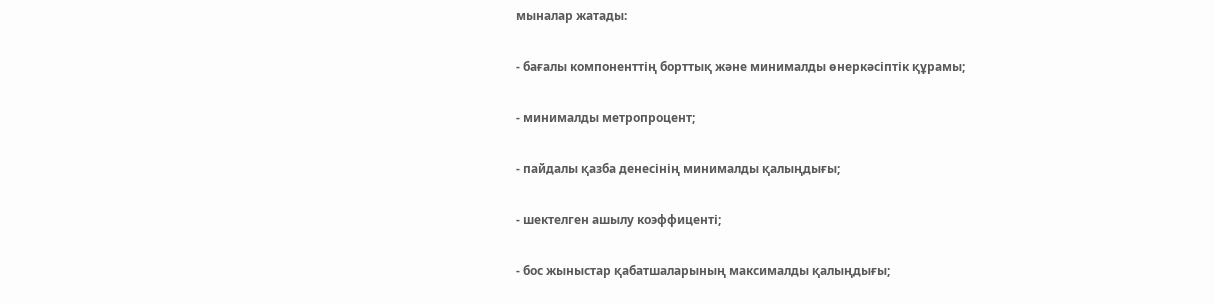мыналар жатады:

- бағалы компоненттің борттық және минималды өнеркәсіптік құрамы;

- минималды метропроцент;

- пайдалы қазба денесінің минималды қалыңдығы;

- шектелген ашылу коэффиценті;

- бос жыныстар қабатшаларының максималды қалыңдығы;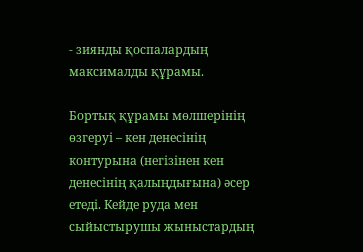- зиянды қоспалардың максималды құрамы.

Бортық құрамы мөлшерінің өзгеруі – кен денесінің контурына (негізінен кен денесінің қалыңдығына) әсер етеді. Кейде руда мен сыйыстырушы жыныстардың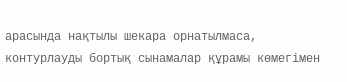арасында нақтылы шекара орнатылмаса, контурлауды бортық сынамалар құрамы көмегімен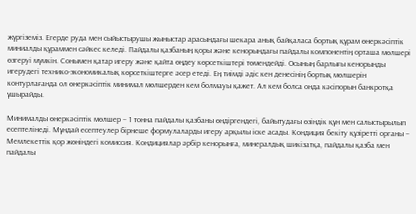жүргіземіз. Егерде руда мен сыйыстырушы жыныстар арасындағы шекара анық байқаласа бортық құрам өнеркәсіптік миниалды құраммен сәйкес келеді. Пайдалы қазбаның қоры және кенорындағы пайдалы компонентің орташа мөлшері өзгеруі мүмкін. Сонымен қатар игеру және қайта өңдеу көрсеткіштері төмендейді. Осының барлығы кенорынды игерудегі технико-экономикалық көрсеткіштерге әсер етеді. Ең тиімді әдіс кен денесінің бортық мөлшерін контурлағанда ол өнеркәсіптік минимал мөлшерден кем болмауы қажет. Ал кем болса онда кәсіпорын банкротқа ұшырайды.

Минималды өнеркәсіптік мөлшер – 1 тонна пайдалы қазбаны өндіргендегі, байытудағы өзіндік құн мен салыстырылып есептелінеді. Мұндай есептеулер бірнеше формулаларды игеру арқылы іске асады. Кондиция бекіту құзіретті органы – Мемлекеттік қор жөніндегі комиссия. Кондициялар әрбір кенорынға, минералдық шикізатқа, пайдалы қазба мен пайдалы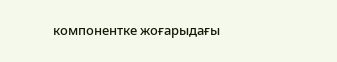компонентке жоғарыдағы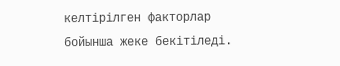келтірілген факторлар бойынша жеке бекітіледі.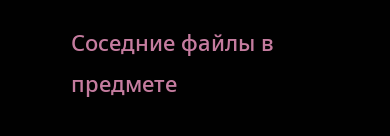Соседние файлы в предмете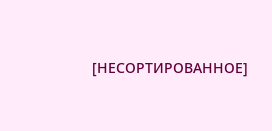[НЕСОРТИРОВАННОЕ]